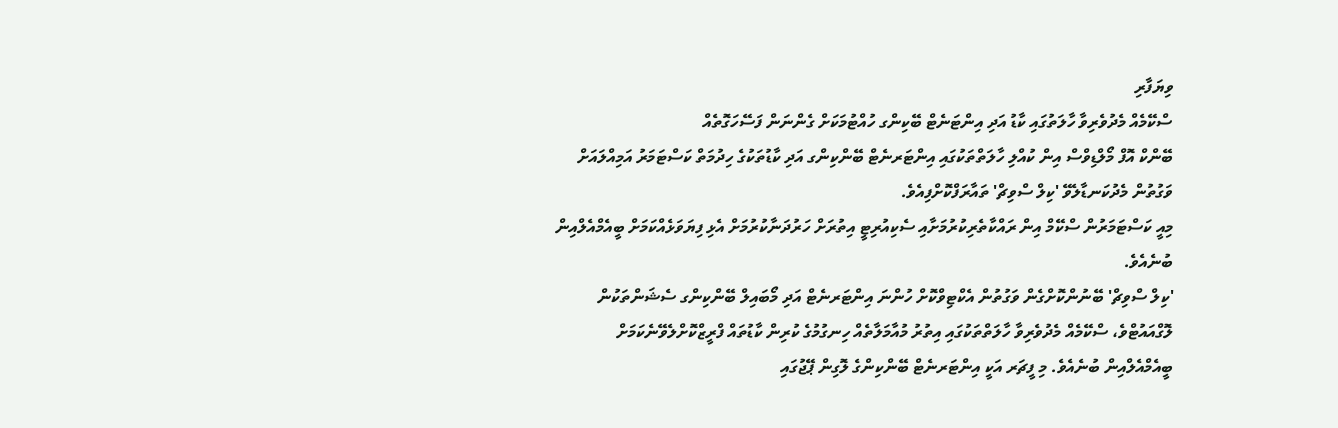ވިޔަފާރި
ސްކޭމެއް މެދުވެރިވާ ހާލަތުގައި ކާޑު އަދި އިންޓަނެޓް ބޭކިންގ ހުއްޓުމަކަށް ގެންނަން ފަސޭހަގޮތެއް
ބޭންކް އޮފް މޯލްޑިވްސް އިން ކުއްލި ހާލަތްތަކުގައި އިންޓަރނެޓް ބޭންކިންގ އަދި ކާޑުތަކުގެ ހިދުމަތް ކަސްޓަމަރު އަމިއްލައަށް ވަގުތުން މެދުކަނޑާލެވޭ 'ކިލް ސްވިޗް' ތައާރަފްކޮށްފިއެވެ.
މިއީ ކަސްޓަމަރުން ސްކޭމް އިން ރައްކާތެރިކުރުމަށާއި ސެކިއުރިޓީ އިތުރަށް ހަރުދަނާކުރުމަށް އެޅި ފިޔަވަޅެއްކަމަށް ބީއެމްއެލްއިން ބުނެއެވެ.
'ކިލް ސްވިޗް' ބޭނުންކޮށްގެން ވަގުތުން އެކްޓިވްކޮށް ހުންނަ އިންޓަރނެޓް އަދި މޯބައިލް ބޭންކިންގ ސެޝަންތަކުން ލޮގްއައުޓްވެ، ސްކޭމެއް މެދުވެރިވާ ހާލަތްތަކުގައި އިތުރު މުއާމަލާތެއް ހިނގުމުގެ ކުރިން ކާޑުތައް ފްރީޒްކޮށްލެވޭނެކަމަށް ބީއެމްއެލްއިން ބުނެއެވެ. މި ފީޗަރ އަކީ އިންޓަރނެޓް ބޭންކިންގެ ލޮގިން ޕޭޖުގައި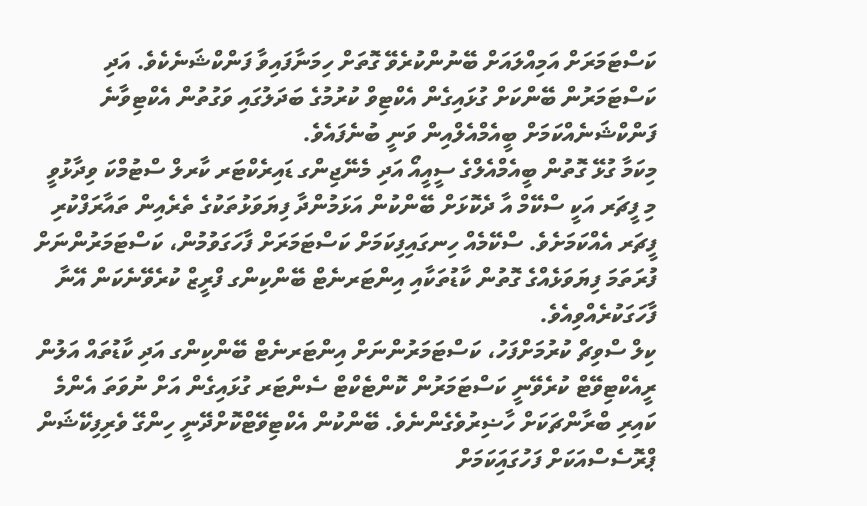ކަސްޓަމަރަށް އަމިއްލައަށް ބޭނުންކުރެވޭ ގޮތަށް ހިމަނާފައިވާ ފަންކްޝަނެކެވެ. އަދި ކަސްޓަމަރުން ބޭންކަށް ގުޅައިގެން އެކްޓިވް ކުރުމުގެ ބަދަލުގައި ވަގުތުން އެކްޓިވާނެ ފަންކްޝަނެއްކަމަށް ބީއެމްއެލްއިން ވަނީ ބުނެފައެވެ.
މިކަމާ ގުޅޭ ގޮތުން ބީއެމްއެލްގެ ސީއީއޯ އަދި މެނޭޖިންގ ޑައިރެކްޓަރ ކާރލް ސްޓުމްކަ ވިދާޅުވީ މި ފީޗަރ އަކީ ސްކޭމް އާ ދެކޮޅަށް ބޭންކުން އަޅަމުންދާ ފިޔަވަޅުތަކުގެ ތެރެއިން ތައާރަފްކުރި ފީޗަރ އެއްކަމަށެވެ. ސްކޭމެއް ހިނގައިފިކަމަށް ކަސްޓަމަރަށް ފާހަގަވުމުން، ކަސްޓަމަރުންނަށް ފުރަތަމަ ފިޔަވަޅެއްގެ ގޮތުން ކާޑުތަކާއި އިންޓަރނެޓް ބޭންކިންގ ފްރީޒް ކުރެވޭނެކަން އޭނާ ފާހަގަކުރެއްވިއެވެ.
ކިލް ސްވިޗް ކުރުމަށްފަހު، ކަސްޓަމަރުންނަށް އިންޓަރނެޓް ބޭންކިންގ އަދި ކާޑުތައް އަލުން ރީއެކްޓިވޭޓް ކުރެވޭނީ ކަސްޓަމަރުން ކޮންޓެކްޓް ސެންޓަރ ގުޅައިގެން އަށް ނުވަތަ އެންމެ ކައިރި ބްރާންޗަކަށް ހާޟިރުވެގެންނެވެ. ބޭންކުން އެކްޓިވޭޓްކޮށްދޭނީ ހިންގޭ ވެރިފިކޭޝަން ޕްރޮސެސްއަކަށް ފަހުގައިަކަމަށް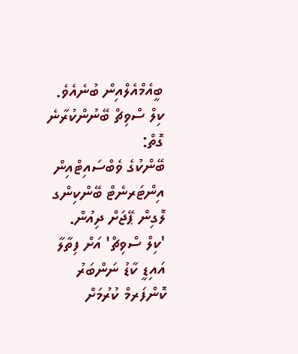ބީއެމްއެލްއިން ބުނެއެވެ.
ކިލް ސްވިޗް ބޭނުންކުރާނެ ގޮތް:
ބޭންކުގެ ވެބްސައިޓްއިން އިންޓަރނެޓް ބޭންކިންގ ލޮގިން ޕޭޖަށް ދިއުން.
'ކިލް ސްވިޗް' އަށް ފިތާލާ
އައިޑީ ކާޑު ނަންބަރު
ކޮންފަރމް ކުރުމަށް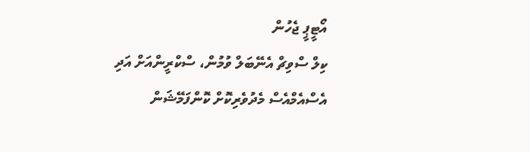އޯޓީޕީ ޖެހުން
ކިލް ސްވިޗް އެނޭބަލް ވުމުން، ސްކްރީންއަށް އަދި އެސްއެމްއެސް މެދުވެރިކޮށް ކޮންފަމޭޝަން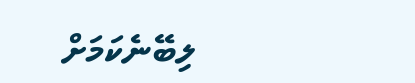ލިބޭނެކަމަށް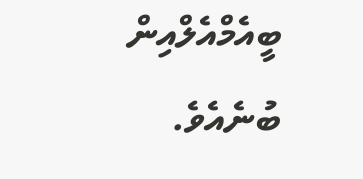ބީއެމްއެލްއިން ބުނެއެވެ.